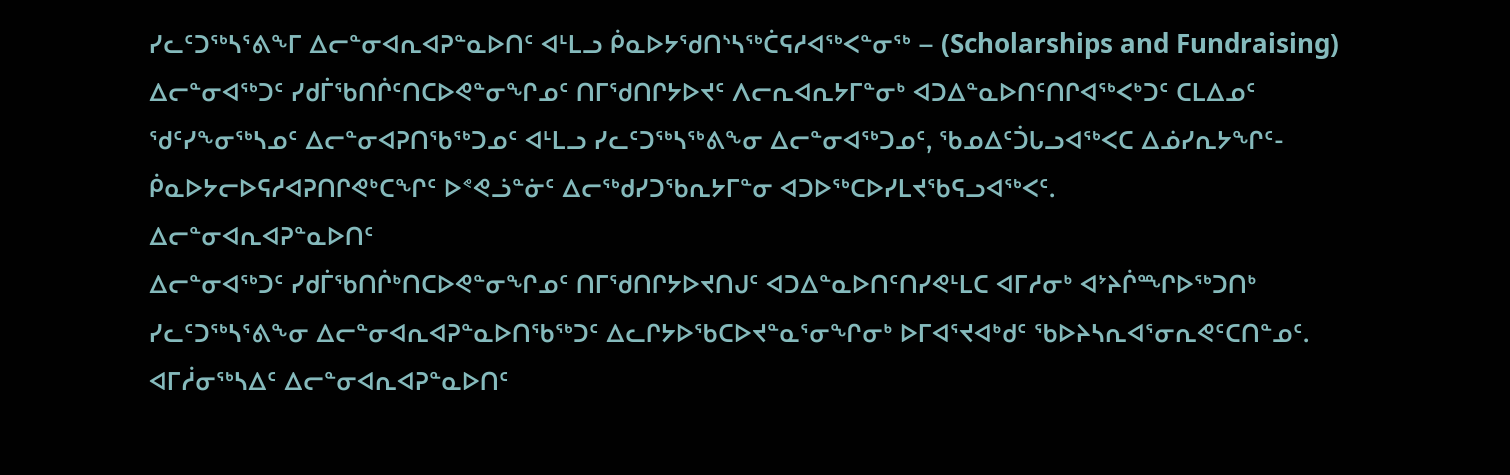ᓯᓚᑦᑐᖅᓴᕐᕕᖕᒥ ᐃᓕᓐᓂᐊᕆᐊᕈᓐᓇᐅᑎᑦ ᐊᒻᒪᓗ ᑮᓇᐅᔭᖁᑎᔅᓴᖅᑖᕋᓱᐊᖅᐸᓐᓂᖅ – (Scholarships and Fundraising)
ᐃᓕᓐᓂᐊᖅᑐᑦ ᓯᑯᒦᖃᑎᒌᑦᑎᑕᐅᕙᓐᓂᖏᓄᑦ ᑎᒥᖁᑎᒋᔭᐅᔪᑦ ᐱᓕᕆᐊᕆᔭᒥᓐᓂᒃ ᐊᑐᐃᓐᓇᐅᑎᑦᑎᒋᐊᖅᐸᒃᑐᑦ ᑕᒪᐃᓄᑦ ᖁᑦᓯᖕᓂᖅᓴᓄᑦ ᐃᓕᓐᓂᐊᕈᑎᖃᖅᑐᓄᑦ ᐊᒻᒪᓗ ᓯᓚᑦᑐᖅᓴᖅᕕᖕᓂ ᐃᓕᓐᓂᐊᖅᑐᓄᑦ, ᖃᓄᐃᑦᑑᒐᓗᐊᖅᐸᑕ ᐃᓅᓯᕆᔭᖏᑦ-ᑮᓇᐅᔭᓕᐅᕋᓱᐊᕈᑎᒋᕙᒃᑕᖏᑦ ᐅᕝᕙᓘᓐᓃᑦ ᐃᓕᖅᑯᓯᑐᖃᕆᔭᒥᓐᓂ ᐊᑐᐅᖅᑕᐅᓯᒪᔪᖃᕋᓗᐊᖅᐸᑦ.
ᐃᓕᓐᓂᐊᕆᐊᕈᓐᓇᐅᑎᑦ
ᐃᓕᓐᓂᐊᖅᑐᑦ ᓯᑯᒦᖃᑎᒌᒃᑎᑕᐅᕙᓐᓂᖏᓄᑦ ᑎᒥᖁᑎᒋᔭᐅᔪᑎᒍᑦ ᐊᑐᐃᓐᓇᐅᑎᑦᑎᓯᕙᒻᒪᑕ ᐊᒥᓱᓂᒃ ᐊᔾᔨᒌᖖᒋᐅᖅᑐᑎᒃ ᓯᓚᑦᑐᖅᓴᕐᕕᖕᓂ ᐃᓕᓐᓂᐊᕆᐊᕈᓐᓇᐅᑎᖃᖅᑐᑦ ᐃᓚᒋᔭᐅᖃᑕᐅᔪᓐᓇᕐᓂᖏᓂᒃ ᐅᒥᐊᕐᔪᐊᒃᑯᑦ ᖃᐅᔨᓴᕆᐊᕐᓂᕆᕙᑦᑕᑎᓐᓄᑦ. ᐊᒥᓲᓂᖅᓴᐃᑦ ᐃᓕᓐᓂᐊᕆᐊᕈᓐᓇᐅᑎᑦ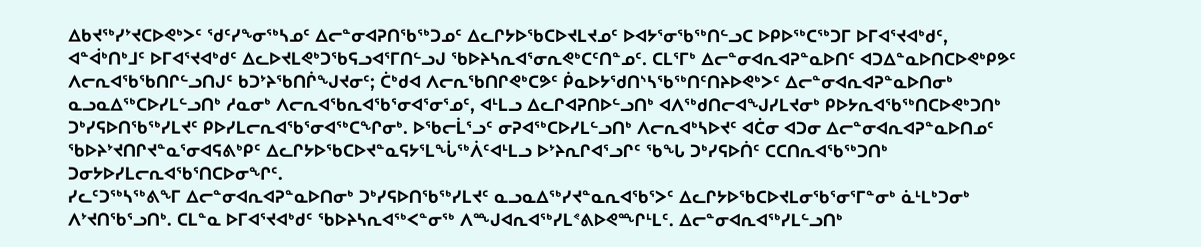ᐃᑲᔪᖅᓯᔾᔪᑕᐅᕙᒃᐳᑦ ᖁᑦᓯᖕᓂᖅᓴᓄᑦ ᐃᓕᓐᓂᐊᕈᑎᖃᖅᑐᓄᑦ ᐃᓚᒋᔭᐅᖃᑕᐅᔪᒪᔪᓄᑦ ᐅᐊᔭᕐᓂᖃᖅᑎᓪᓗᑕ ᐅᑭᐅᖅᑕᖅᑐᒥ ᐅᒥᐊᕐᔪᐊᒃᑯᑦ, ᐊᓐᐋᒃᑎᒃᒧᑦ ᐅᒥᐊᕐᔪᐊᒃᑯᑦ ᐃᓚᐅᔪᒪᕙᒃᑐᖃᕋᓗᐊᕐᒥᑎᓪᓗᒍ ᖃᐅᔨᓴᕆᐊᕐᓂᕆᕙᒃᑕᑦᑎᓐᓄᑦ. ᑕᒪᕐᒥᒃ ᐃᓕᓐᓂᐊᕆᐊᕈᓐᓇᐅᑎᑦ ᐊᑐᐃᓐᓇᐅᑎᑕᐅᕙᒃᑭᕗᑦ ᐱᓕᕆᐊᖃᖃᑎᒋᓪᓗᑎᒍᑦ ᑲᑐᔾᔨᖃᑎᒌᖑᔪᓂᑦ; ᑖᒃᑯᐊ ᐱᓕᕆᖃᑎᒋᕙᒃᑕᕗᑦ ᑮᓇᐅᔭᖁᑎᔅᓴᖃᖅᑎᑦᑎᔨᐅᕙᒃᐳᑦ ᐃᓕᓐᓂᐊᕆᐊᕈᓐᓇᐅᑎᓂᒃ ᓇᓗᓇᐃᖅᑕᐅᓯᒪᓪᓗᑎᒃ ᓱᓇᓂᒃ ᐱᓕᕆᐊᖃᕆᐊᖃᕐᓂᐊᕐᓂᕐᓄᑦ, ᐊᒻᒪᓗ ᐃᓚᒋᐊᕈᑎᐅᓪᓗᑎᒃ ᐊᐱᖅᑯᑎᓕᐊᖑᓯᒪᔪᓂᒃ ᑭᐅᔭᕆᐊᖃᖅᑎᑕᐅᕙᒃᑐᑎᒃ ᑐᒃᓯᕋᐅᑎᖃᖅᓯᒪᔪᑦ ᑭᐅᓯᒪᓕᕆᐊᖃᕐᓂᐊᖅᑕᖏᓂᒃ. ᐅᖃᓕᒫᕐᓗᑦ ᓂᕈᐊᖅᑕᐅᓯᒪᓪᓗᑎᒃ ᐱᓕᕆᐊᒃᓴᐅᔪᑦ ᐊᑖᓂ ᐊᑐᓂ ᐃᓕᓐᓂᐊᕆᐊᕈᓐᓇᐅᑎᓄᑦ ᖃᐅᔨᔾᔪᑎᒋᔪᓐᓇᕐᓂᐊᕋᕕᒃᑭᑦ ᐃᓚᒋᔭᐅᖃᑕᐅᔪᓐᓇᕋᔭᕐᒪᖔᖅᐲᑦᐊᒻᒪᓗ ᐅᔾᔨᕆᒋᐊᕐᓗᒋᑦ ᖃᖓ ᑐᒃᓯᕋᐅᑏᑦ ᑕᑕᑎᕆᐊᖃᖅᑐᑎᒃ ᑐᓂᔭᐅᓯᒪᓕᕆᐊᖃᕐᑎᑕᐅᓂᖏᑦ.
ᓯᓚᑦᑐᖅᓴᖅᕕᖕᒥ ᐃᓕᓐᓂᐊᕆᐊᕈᓐᓇᐅᑎᓂᒃ ᑐᒃᓯᕋᐅᑎᖃᖅᓯᒪᔪᑦ ᓇᓗᓇᐃᖅᓯᔪᓐᓇᕆᐊᖃᕐᐳᑦ ᐃᓚᒋᔭᐅᖃᑕᐅᔪᒪᓂᖃᕐᓂᕐᒥᓐᓂᒃ ᓈᒻᒪᒃᑐᓂᒃ ᐱᔾᔪᑎᖃᕐᓗᑎᒃ. ᑕᒪᓐᓇ ᐅᒥᐊᕐᔪᐊᒃᑯᑦ ᖃᐅᔨᓴᕆᐊᖅᐸᓐᓂᖅ ᐱᖖᒍᐊᕆᐊᖅᓯᒪᕝᕕᐅᕙᖖᒋᒻᒪᑦ. ᐃᓕᓐᓂᐊᕆᐊᖅᓯᒪᓪᓗᑎᒃ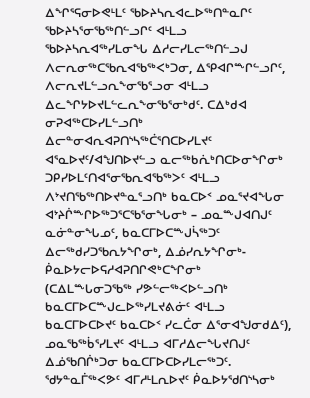ᐃᖏᕐᕋᓂᐅᕙᒻᒪᑦ ᖃᐅᔨᓴᕆᐊᓚᐅᖅᑎᓐᓇᒋᑦ ᖃᐅᔨᓴᕐᓂᖃᖅᑎᓪᓗᒋᑦ ᐊᒻᒪᓗ ᖃᐅᔨᓴᕆᐊᖅᓯᒪᓂᖓ ᐃᓱᓕᓯᒪᓕᖅᑎᓪᓗᒍ ᐱᓕᕆᓂᖅᑕᖃᕆᐊᖃᖅᐸᒃᑐᓂ, ᐃᕿᐊᒋᖖᒋᓪᓗᒋᑦ, ᐱᓕᕆᔪᒪᓪᓗᕆᖕᓂᖃᕐᓗᓂ ᐊᒻᒪᓗ ᐃᓚᖏᔭᐅᔪᒪᓪᓚᕆᖕᓂᖃᕐᓂᒃᑯᑦ. ᑕᐃᒃᑯᐊ ᓂᕈᐊᖅᑕᐅᓯᒪᓪᓗᑎᒃ ᐃᓕᓐᓂᐊᕆᐊᕈᑎᔅᓴᖅᑖᕐᑎᑕᐅᓯᒪᔪᑦ ᐊᕐᓇᐅᔪᑦ/ᐊᖑᑎᐅᔪᓪᓗ ᓇᓕᖅᑲᕇᒃᑎᑕᐅᓂᖏᓂᒃ ᑐᑭᓯᐅᒪᑦᑎᐊᕐᓂᖃᕆᐊᖃᖅᐳᑦ ᐊᒻᒪᓗ ᐱᔾᔪᑎᖃᖅᑎᐅᔪᓐᓇᕐᓗᑎᒃ ᑲᓇᑕᐅᑉ ᓄᓇᕐᔪᐊᖓᓂ ᐊᔾᔨᒌᖖᒋᐅᖅᑐᕐᑕᖃᕐᓂᖓᓂᒃ – ᓄᓇᖖᒍᐊᑎᒍᑦ ᓇᓃᓐᓂᖓᓄᑦ, ᑲᓇᑕᒥᐅᑕᖖᒍᓵᖅᑐᑦ ᐃᓕᖅᑯᓯᑐᖃᕆᔭᖏᓂᒃ, ᐃᓅᓯᕆᔭᖏᓂᒃ-ᑮᓇᐅᔭᓕᐅᕋᓱᐊᕈᑎᒋᕙᒃᑕᖏᓂᒃ (ᑕᐃᒪᖖᒐᓂᑐᖃᖅ ᓯᕗᓪᓕᖅᐸᐅᓪᓗᑎᒃ ᑲᓇᑕᒥᐅᑕᖖᒍᓚᐅᖅᓯᒪᔪᕕᓃᑦ ᐊᒻᒪᓗ ᑲᓇᑕᒥᐅᑕᐅᔪᑦ ᑲᓇᑕᐅᑉ ᓯᓚᑖᓂ ᐃᕐᓂᐊᖑᓂᑯᐃᑦ), ᓄᓇᖃᖅᑳᕐᓯᒪᔪᑦ ᐊᒻᒪᓗ ᐊᒥᓱᐃᓕᖓᔪᑎᒍᑦ ᐃᓅᖃᑎᒌᒃᑐᓂ ᑲᓇᑕᒥᐅᑕᐅᓯᒪᓕᖅᑐᑦ.
ᖁᔭᓐᓇᒦᖅᐸᕗᑦ ᐊᒥᓱᒻᒪᕆᐅᔪᑦ ᑮᓇᐅᔭᖁᑎᔅᓴᓂᒃ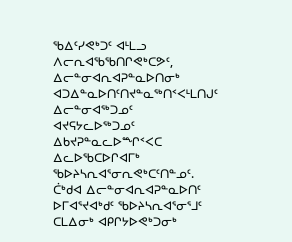ᖃᐃᑦᓯᕙᒃᑐᑦ ᐊᒻᒪᓗ ᐱᓕᕆᐊᖃᖃᑎᒋᕙᒃᑕᕗᑦ, ᐃᓕᓐᓂᐊᕆᐊᕈᓐᓇᐅᑎᓂᒃ ᐊᑐᐃᓐᓇᐅᑎᑦᑎᔪᓐᓇᖅᑎᑉᐸᒻᒪᑎᒍᑦ ᐃᓕᓐᓂᐊᖅᑐᓄᑦ ᐊᔪᕋᔭᓚᐅᖅᑐᓄᑦ ᐃᑲᔪᕈᓐᓇᓚᐅᖖᒋᑉᐸᑕ ᐃᓚᐅᖃᑕᐅᒋᐊᒥᒃ ᖃᐅᔨᓴᕆᐊᕐᓂᕆᕙᒃᑕᑦᑎᓐᓄᑦ. ᑖᒃᑯᐊ ᐃᓕᓐᓂᐊᕆᐊᕈᓐᓇᐅᑎᑦ ᐅᒥᐊᕐᔪᐊᒃᑯᑦ ᖃᐅᔨᓴᕆᐊᕐᓂᕐᒧᑦ ᑕᒪᐃᓂᒃ ᐊᑭᒋᔭᐅᕙᒃᑐᓂᒃ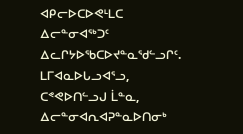ᐊᑭᓕᐅᑕᐅᕙᒻᒪᑕ ᐃᓕᓐᓂᐊᖅᑐᑦ ᐃᓚᒋᔭᐅᖃᑕᐅᔪᓐᓇᖁᓪᓗᒋᑦ.
ᒪᒥᐊᓇᐅᒐᓗᐊᕐᓗ, ᑕᕝᕙᐅᑎᓪᓗᒍ ᒫᓐᓇ, ᐃᓕᓐᓂᐊᕆᐊᕈᓐᓇᐅᑎᓂᒃ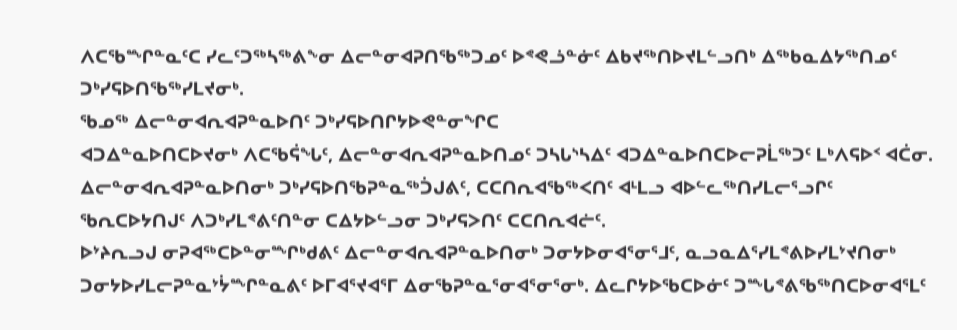ᐱᑕᖃᖖᒋᓐᓇᑦᑕ ᓯᓚᑦᑐᖅᓴᖅᕕᖕᓂ ᐃᓕᓐᓂᐊᕈᑎᖃᖅᑐᓄᑦ ᐅᕝᕙᓘᓐᓃᑦ ᐃᑲᔪᖅᑎᐅᔪᒪᓪᓗᑎᒃ ᐃᖅᑲᓇᐃᔭᖅᑎᓄᑦ ᑐᒃᓯᕋᐅᑎᖃᖅᓯᒪᔪᓂᒃ.
ᖃᓄᖅ ᐃᓕᓐᓂᐊᕆᐊᕈᓐᓇᐅᑎᑦ ᑐᒃᓯᕋᐅᑎᒋᔭᐅᕙᓐᓂᖏᑕ
ᐊᑐᐃᓐᓇᐅᑎᑕᐅᔪᓂᒃ ᐱᑕᖃᕌᖓᑦ, ᐃᓕᓐᓂᐊᕆᐊᕈᓐᓇᐅᑎᓄᑦ ᑐᓴᒐᔅᓴᐃᑦ ᐊᑐᐃᓐᓇᐅᑎᑕᐅᓕᕈᒫᖅᑐᑦ ᒪᒃᐱᕋᐅᑉ ᐊᑖᓂ. ᐃᓕᓐᓂᐊᕆᐊᕈᓐᓇᐅᑎᓂᒃ ᑐᒃᓯᕋᐅᑎᖃᕈᓐᓇᖅᑑᒍᕕᑦ, ᑕᑕᑎᕆᐊᖃᖅᐸᑎᑦ ᐊᒻᒪᓗ ᐊᐅᓪᓚᖅᑎᓯᒪᓕᕐᓗᒋᑦ ᖃᕆᑕᐅᔭᑎᒍᑦ ᐱᑐᒃᓯᒪᕝᕕᑦᑎᓐᓂ ᑕᐃᔭᐅᓪᓗᓂ ᑐᒃᓯᕋᐳᑎᑦ ᑕᑕᑎᕆᐊᓖᑦ.
ᐅᔾᔨᕆᓗᒍ ᓂᕈᐊᖅᑕᐅᓐᓂᖖᒋᒃᑯᕕᑦ ᐃᓕᓐᓂᐊᕆᐊᕈᓐᓇᐅᑎᓂᒃ ᑐᓂᔭᐅᓂᐊᕐᓂᕐᒧᑦ, ᓇᓗᓇᐃᕐᓯᒪᕝᕕᐅᓯᒪᔾᔪᑎᓂᒃ ᑐᓂᔭᐅᓯᒪᓕᕈᓐᓇᔾᔮᖖᒋᓐᓇᕕᑦ ᐅᒥᐊᕐᔪᐊᕐᒥ ᐃᓂᖃᕈᓐᓇᕐᓂᐊᕐᓂᕐᓂᒃ. ᐃᓚᒋᔭᐅᖃᑕᐅᓃᑦ ᑐᖖᒐᕝᕕᖃᖅᑎᑕᐅᓂᐊᕐᒪᑦ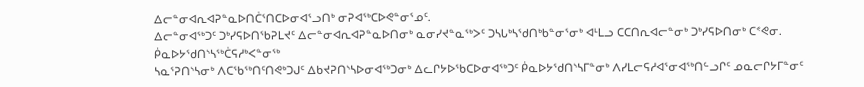ᐃᓕᓐᓂᐊᕆᐊᕈᓐᓇᐅᑎᑖᕐᑎᑕᐅᓂᐊᕐᓗᑎᒃ ᓂᕈᐊᖅᑕᐅᕙᓐᓂᕐᓄᑦ.
ᐃᓕᓐᓂᐊᖅᑐᑦ ᑐᒃᓯᕋᐅᑎᖃᕈᒪᔪᑦ ᐃᓕᓐᓂᐊᕆᐊᕈᓐᓇᐅᑎᓂᒃ ᓇᓂᓯᔪᓐᓇᖅᐳᑦ ᑐᓴᒐᒃᓴᖁᑎᒃᑲᓐᓂᕐᓂᒃ ᐊᒻᒪᓗ ᑕᑕᑎᕆᐊᓕᓐᓂᒃ ᑐᒃᓯᕋᐅᑎᓂᒃ ᑕᕝᕙᓂ.
ᑮᓇᐅᔭᖁᑎᔅᓴᖅᑖᕋᓱᒃᐸᓐᓂᖅ
ᓴᓇᕐᕈᑎᔅᓴᓂᒃ ᐱᑕᖃᖅᑎᑦᑎᕙᒃᑐᒍᑦ ᐃᑲᔪᕈᑎᔅᓴᐅᓂᐊᖅᑐᓂᒃ ᐃᓚᒋᔭᐅᖃᑕᐅᓂᐊᖅᑐᑦ ᑮᓇᐅᔭᖁᑎᔅᓴᒥᓐᓂᒃ ᐱᓯᒪᓕᕋᓱᐊᕐᓂᐊᖅᑎᓪᓗᒋᑦ ᓄᓇᓕᒋᔭᒥᓐᓂᑦ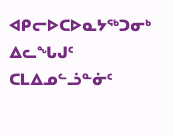ᐊᑭᓕᐅᑕᐅᓇᔭᖅᑐᓂᒃ ᐃᓚᖓᒍᑦ ᑕᒪᐃᓄᓪᓘᓐᓃᑦ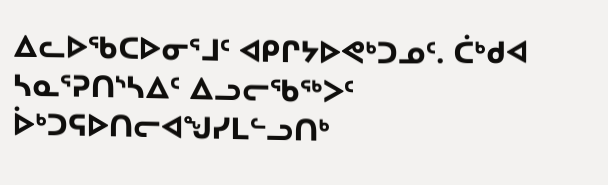ᐃᓚᐅᖃᑕᐅᓂᕐᒧᑦ ᐊᑭᒋᔭᐅᕙᒃᑐᓄᑦ. ᑖᒃᑯᐊ ᓴᓇᕐᕈᑎᔅᓴᐃᑦ ᐃᓗᓕᖃᖅᐳᑦ ᐆᒃᑐᕋᐅᑎᓕᐊᖑᓯᒪᓪᓗᑎᒃ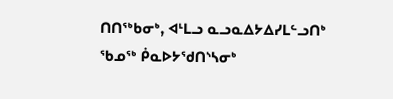ᑎᑎᖅᑲᓂᒃ, ᐊᒻᒪᓗ ᓇᓗᓇᐃᔭᐃᓯᒪᓪᓗᑎᒃ ᖃᓄᖅ ᑮᓇᐅᔭᖁᑎᔅᓴᓂᒃ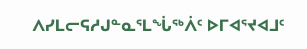ᐱᓯᒪᓕᕋᓱᒍᓐᓇᕐᒪᖔᖅᐲᑦ ᐅᒥᐊᕐᔪᐊᒧᑦ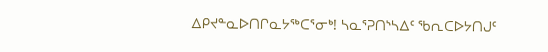ᐃᑭᔪᓐᓇᐅᑎᒋᓇᔭᖅᑕᕐᓂᒃ! ᓴᓇᕐᕈᑎᔅᓴᐃᑦ ᖃᕆᑕᐅᔭᑎᒍᑦ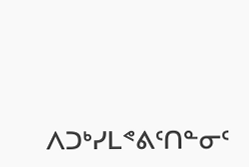ᐱᑐᒃᓯᒪᕝᕕᑦᑎᓐᓂᑦ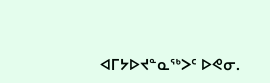ᐊᒥᔭᐅᔪᓐᓇᖅᐳᑦ ᐅᕙᓂ.